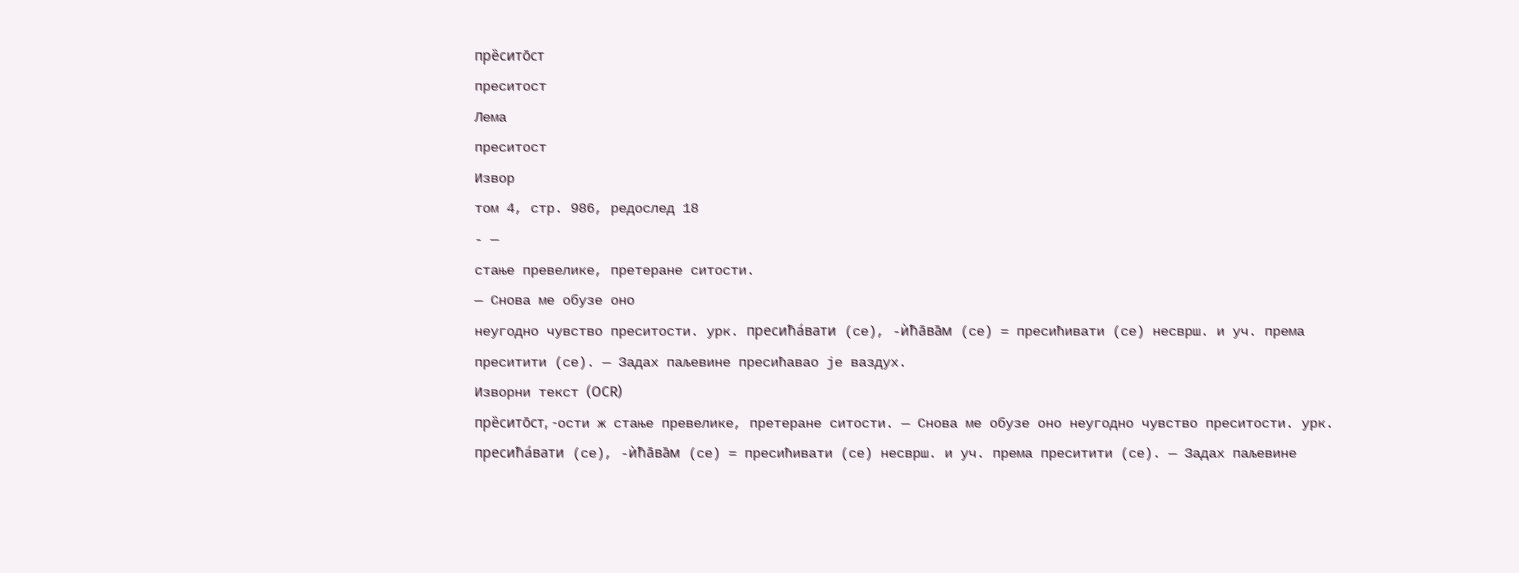пре̏сито̄ст
преситост
Лема
преситост
Извор
том 4, стр. 986, редослед 18
- —
стање превелике, претеране ситости.
— Снова ме обузе оно
неугодно чувство преситости. урк. пресића́вати (се), -ѝћа̄ва̄м (се) = пресићивати (се) несврш. и уч. према преситити (се). — Задах паљевине пресићавао је ваздух.
Изворни текст (OCR)
пре̏сито̄ст, -ости ж стање превелике, претеране ситости. — Снова ме обузе оно неугодно чувство преситости. урк. пресића́вати (се), -ѝћа̄ва̄м (се) = пресићивати (се) несврш. и уч. према преситити (се). — Задах паљевине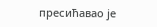пресићавао је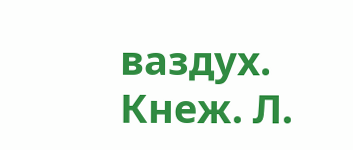ваздух. Кнеж. Л.